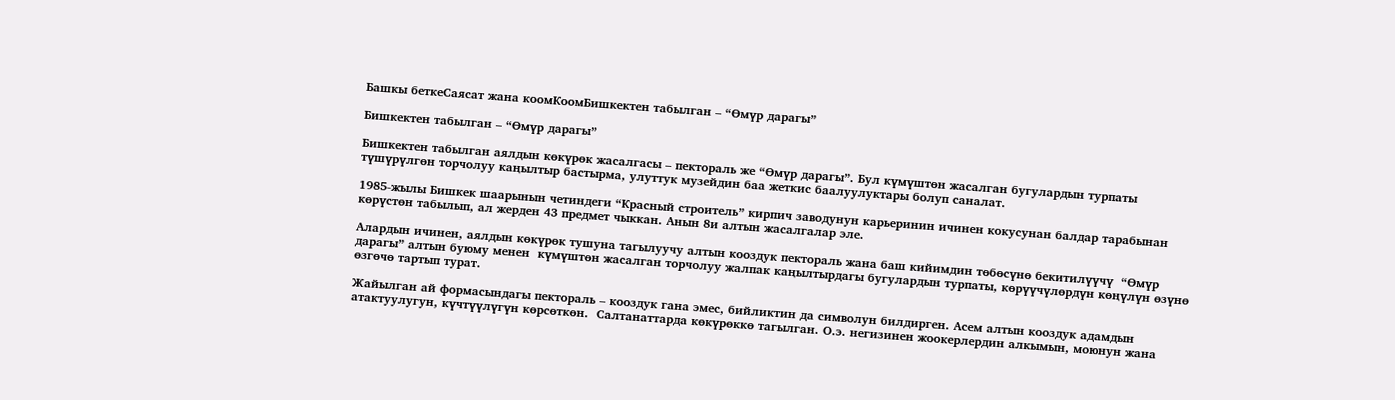Башкы беткеСаясат жана коомКоомБишкектен табылган – “Өмүр дарагы”

Бишкектен табылган – “Өмүр дарагы”

Бишкектен табылган аялдын көкүрөк жасалгасы – пектораль же “Өмүр дарагы”. Бул күмүштөн жасалган бугулардын турпаты түшүрүлгөн торчолуу каңылтыр бастырма, улуттук музейдин баа жеткис баалуулуктары болуп саналат.

1985-жылы Бишкек шаарынын четиндеги “Красный строитель” кирпич заводунун карьеринин ичинен кокусунан балдар тарабынан көрүстөн табылып, ал жерден 43 предмет чыккан. Анын 8и алтын жасалгалар эле.

Алардын ичинен, аялдын көкүрөк тушуна тагылуучу алтын кооздук пектораль жана баш кийимдин төбөсүнө бекитилүүчү  “Өмүр дарагы” алтын буюму менен  күмүштөн жасалган торчолуу жалпак каңылтырдагы бугулардын турпаты, көрүүчүлөрдүн көңүлүн өзүнө өзгөчө тартып турат.

Жайылган ай формасындагы пектораль – кооздук гана эмес, бийликтин да символун билдирген. Асем алтын кооздук адамдын атактуулугун, күчтүүлүгүн көрсөткөн.  Салтанаттарда көкүрөккө тагылган. О.э. негизинен жоокерлердин алкымын, моюнун жана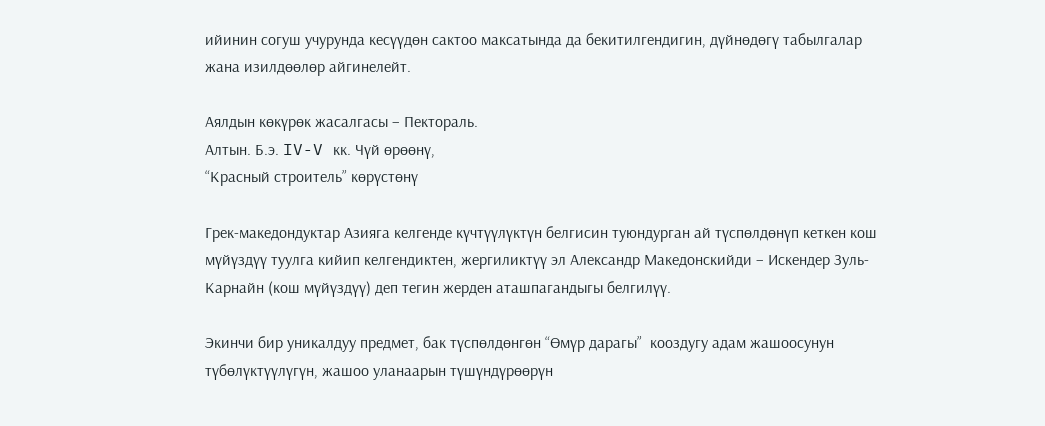ийинин согуш учурунда кесүүдөн сактоо максатында да бекитилгендигин, дүйнөдөгү табылгалар жана изилдөөлөр айгинелейт.

Аялдын көкүрөк жасалгасы – Пектораль.
Алтын. Б.э. IV-V кк. Чүй өрөөнү,
“Красный строитель” көрүстөнү

Грек-македондуктар Азияга келгенде күчтүүлүктүн белгисин туюндурган ай түспөлдөнүп кеткен кош мүйүздүү туулга кийип келгендиктен, жергиликтүү эл Александр Македонскийди – Искендер Зуль-Карнайн (кош мүйүздүү) деп тегин жерден аташпагандыгы белгилүү.

Экинчи бир уникалдуу предмет, бак түспөлдөнгөн “Өмүр дарагы”  кооздугу адам жашоосунун түбөлүктүүлүгүн, жашоо уланаарын түшүндүрөөрүн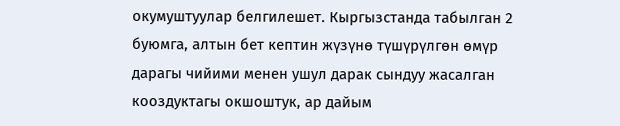окумуштуулар белгилешет. Кыргызстанда табылган 2 буюмга, алтын бет кептин жүзүнө түшүрүлгөн өмүр дарагы чийими менен ушул дарак сындуу жасалган кооздуктагы окшоштук, ар дайым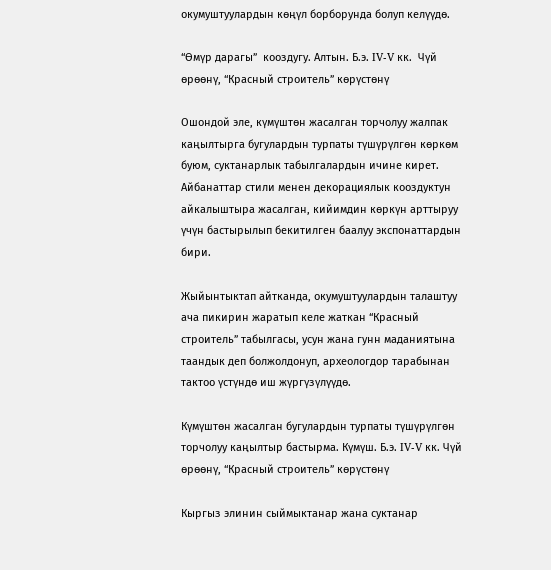окумуштуулардын көңүл борборунда болуп келүүдө.

“Өмүр дарагы”  кооздугу. Алтын. Б.э. IV-V кк.  Чүй өрөөнү, “Красный строитель” көрүстөнү

Ошондой эле, күмүштөн жасалган торчолуу жалпак каңылтырга бугулардын турпаты түшүрүлгөн көркөм буюм, суктанарлык табылгалардын ичине кирет. Айбанаттар стили менен декорациялык кооздуктун айкалыштыра жасалган, кийимдин көркүн арттыруу үчүн бастырылып бекитилген баалуу экспонаттардын бири.

Жыйынтыктап айтканда, окумуштуулардын талаштуу ача пикирин жаратып келе жаткан “Красный строитель” табылгасы, усун жана гунн маданиятына таандык деп болжолдонуп, археологдор тарабынан тактоо үстүндө иш жүргүзүлүүдө.

Күмүштөн жасалган бугулардын турпаты түшүрүлгөн торчолуу каңылтыр бастырма. Күмүш. Б.э. IV-V кк. Чүй өрөөнү, “Красный строитель” көрүстөнү

Кыргыз элинин сыймыктанар жана суктанар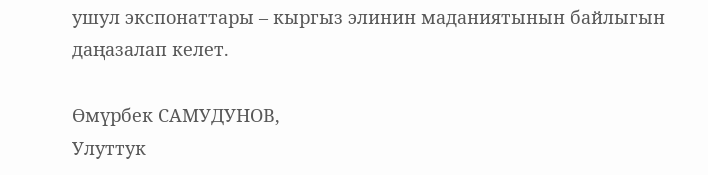ушул экспонаттары – кыргыз элинин маданиятынын байлыгын даңазалап келет.

Өмүрбек САМУДУНОВ,
Улуттук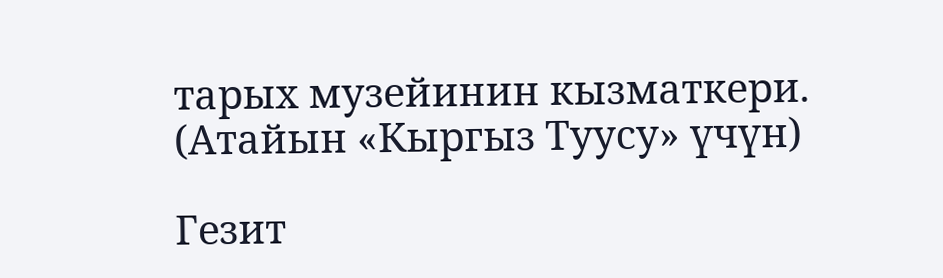тарых музейинин кызматкери.
(Атайын «Кыргыз Туусу» үчүн)

Гезит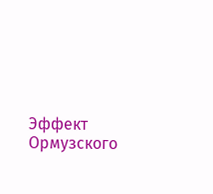Эффект Ормузского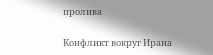пролива

Конфликт вокруг Ирана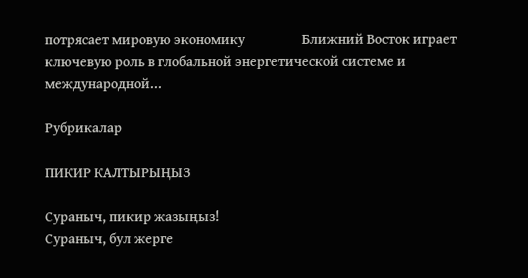потрясает мировую экономику                   Ближний Восток играет ключевую роль в глобальной энергетической системе и международной...

Рубрикалар

ПИКИР КАЛТЫРЫҢЫЗ

Сураныч, пикир жазыңыз!
Сураныч, бул жерге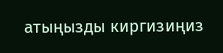атыңызды киргизиңиз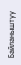Байланыштуу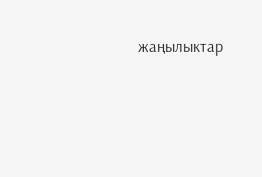жаңылыктар